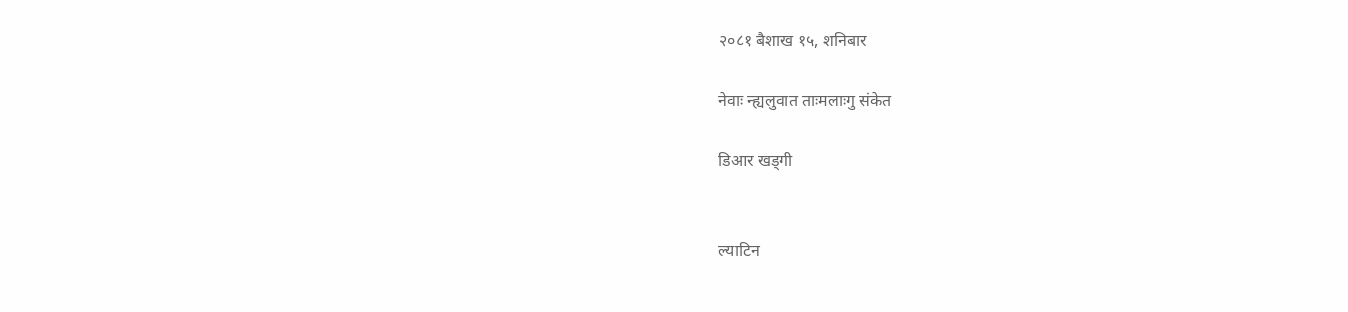२०८१ बैशाख १५, शनिबार

नेवाः न्ह्यलुवात ताःमलाःगु संकेत

डिआर खड्गी


ल्याटिन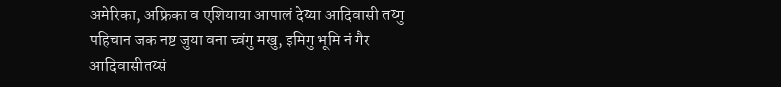अमेरिका, अफ्रिका व एशियाया आपालं देय्या आदिवासी तय्गु पहिचान जक नष्ट जुया वना च्वंगु मखु, इमिगु भूमि नं गैर आदिवासीतय्सं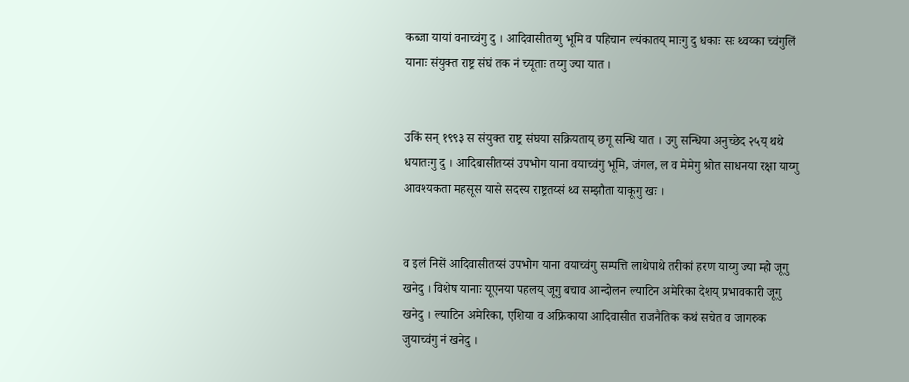कब्जा यायां वनाच्वंगु दु । आदिवासीतय्गु भूमि व पहिचान ल्यंकातय् माःगु दु धकाः सः थ्वय्का च्वंगुलिं यानाः संयुक्त राष्ट्र संघं तक नं च्यूताः तय्गु ज्या यात ।


उकिं सन् १९९३ स संयुक्त राष्ट्र संघया सक्रियताय् छगू सन्धि यात । उगु सन्धिया अनुच्छेद २५य् थथे धयातःगु दु । आदिबासीतय्सं उपभोग याना वयाच्वंगु भूमि, जंगल, ल व मेमेगु श्रोत साधनया रक्षा याय्गु आवश्यकता महसूस यासे सदस्य राष्ट्रतय्सं थ्व सम्झौता याकूगु खः ।


व इलं निसें आदिवासीतय्सं उपभोग याना वयाच्वंगु सम्पत्ति लाथेपाथे तरीकां हरण याय्गु ज्या म्हो जूगु खनेदु । विशेष यानाः यूएनया पहलय् जूगु बचाव आन्दोलन ल्याटिन अमेरिका देशय् प्रभावकारी जूगु खनेदु । ल्याटिन अमेरिका, एशिया व अफ्रिकाया आदिवासीत राजनैतिक कथं सचेत व जागरुक जुयाच्वंगु नं खनेदु ।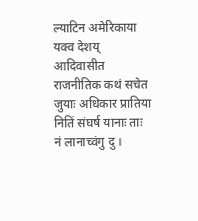ल्याटिन अमेरिकाया यक्व देशय् आदिवासीत राजनीतिक कथं सचेत जुयाः अधिकार प्रातिया नितिं संघर्ष यानाः ताः नं लानाच्वंगु दु ।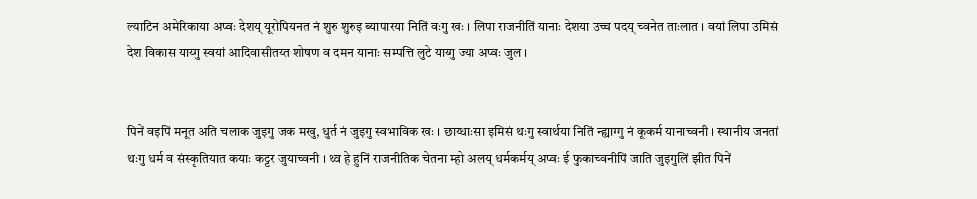ल्याटिन अमेरिकाया अप्वः देशय् यूरोपियनत नं शुरु शुरुइ ब्यापारया नितिं वःगु खः । लिपा राजनीतिं यानाः देशया उच्च पदय् च्वनेत ताःलात । वयां लिपा उमिसं देश विकास याय्गु स्वयां आदिवासीतय्त शोषण व दमन यानाः सम्पत्ति लुटे याय्गु ज्या अप्वः जुल ।


पिनें वइपिं मनूत अति चलाक जुइगु जक मखु, धुर्त नं जुइगु स्वभाविक खः । छाय्धाःसा इमिसं थःगु स्वार्थया नितिं न्ह्याग्गु नं कूकर्म यानाच्वनी । स्थानीय जनतां थःगु धर्म व संस्कृतियात कयाः कट्टर जुयाच्वनी । थ्व हे हुनिं राजनीतिक चेतना म्हो अलय् धर्मकर्मय् अप्वः ई फुकाच्वनीपिं जाति जुइगुलिं झीत पिनें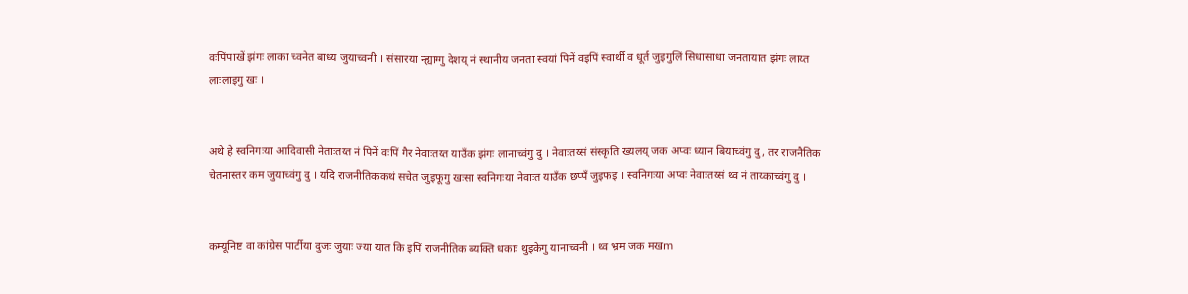वःपिंपाखें झंगः लाका च्वनेत बाध्य जुयाच्वनी । संसारया न्ह्याग्गु देशय् नं स्थानीय जनता स्वयां पिनें वइपिं स्वार्थी व धूर्त जुइगुलिं सिधासाधा जनतायात झंगः लाय्त लाःलाइगु खः ।


अथे हे स्वनिगःया आदिवासी नेताःतय्त नं पिनें वःपिं गैर नेवाःतय्त याउँक झंगः लानाच्वंगु दु । नेवाःतय्सं संस्कृति ख्यलय् जक अप्वः ध्यान बियाच्वंगु दु, तर राजनैतिक चेतनास्तर कम जुयाच्वंगु दु । यदि राजनीतिककथं सचेत जुइफूगु खःसा स्वनिगःया नेवाःत याउँक छप्पँ जुइफइ । स्वनिगःया अप्वः नेवाःतय्सं थ्व नं ताय्काच्वंगु दु ।


कम्यूनिष्ट वा कांग्रेस पार्टीया दुजः जुयाः ज्या यात कि इपिं राजनीतिक ब्यक्ति धकाः थुइकेगु यानाच्वनी । थ्व भ्रम जक मखm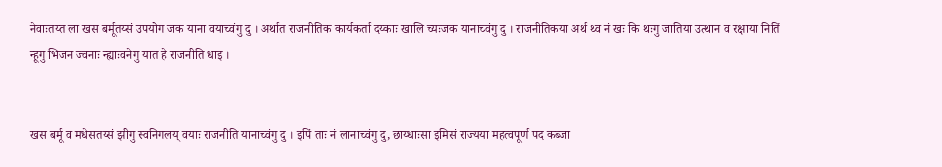नेवाःतय्त ला खस बर्मूतय्सं उपयोग जक याना वयाच्वंगु दु । अर्थात राजनीतिक कार्यकर्ता दय्काः खालि च्यःजक यानाच्वंगु दु । राजनीतिकया अर्थ थ्व नं खः कि थःगु जातिया उत्थान व रक्षाया नितिं न्हूगु भिजन ज्वनाः न्ह्याःवनेगु यात हे राजनीति धाइ ।


खस बर्मू व मधेसतय्सं झीगु स्वनिगलय् वयाः राजनीति यानाच्वंगु दु । इपिं ताः नं लानाच्वंगु दु, छाय्धाःसा इमिसं राज्यया महत्वपूर्ण पद कब्जा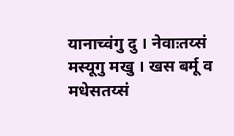यानाच्वंगु दु । नेवाःतय्सं मस्यूगु मखु । खस बर्मू व मधेसतय्सं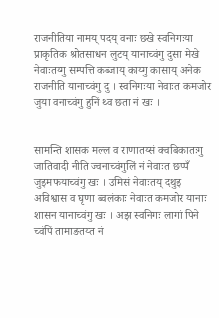राजनीतिया नामय् पदय् वनाः छखे स्वनिगःया प्राकृतिक श्रोतसाधन लुटय् यानाच्वंगु दुसा मेखे नेवाःतय्गु सम्पत्ति कब्जाय् काय्गु कासाय् अनेक राजनीति यानाच्वंगु दु । स्वनिगःया नेवाःत कमजोर जुया वनाच्वंगु हुनिं थ्व छता नं खः ।


सामन्ति शासक मल्ल व राणातय्सं क्वबिकातःगु जातिवादी नीति ज्वनाच्वंगुलिं नं नेवाःत छप्पँ जुइमफयाच्वंगु खः । उमिसं नेवाःतय् दथुइ अविश्वास व घृणा ब्वलंकाः नेवाःत कमजोर यानाः शासन यानाच्वंगु खः । अझ स्वनिगः लागां पिने च्वंपिं तामाङतय्त नं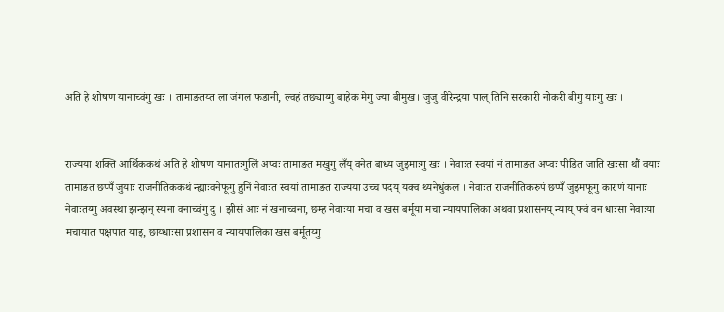अति हे शोषण यानाच्वंगु खः । तामाङतय्त ला जंगल फडानी, ल्वहं तछ्याय्गु बाहेक मेगु ज्या बीमुख। जुजु वीरेन्द्रया पाल् तिनि सरकारी नोकरी बीगु याःगु खः ।


राज्यया शक्ति आर्थिककथं अति हे शोषण यानातःगुलिं अप्वः तामाङत मखुगु लँय् वनेत बाध्य जुइमाःगु खः । नेवाःत स्वयां नं तामाङत अप्वः पीडित जाति खःसा थौं वयाः तामाङत छप्पँ जुयाः राजनीतिककथं न्ह्याःवनेफूगु हुनिं नेवाःत स्वयां तामाङत राज्यया उच्च पदय् यक्व थ्यनेधुंकल । नेवाःत राजनीतिकरुपं छप्पँ जुइमफूगु कारणं यानाः नेवाःतय्गु अवस्था झन्झन् स्यना वनाच्वंगु दु । झीसं आः नं खनाच्वना, छम्ह नेवाःया मचा व खस बर्मूया मचा न्यायपालिका अथवा प्रशासनय् न्याय् फ्वं वन धाःसा नेवाःया मचायात पक्षपात याइ, छाय्धाःसा प्रशासन व न्यायपालिका खस बर्मूतय्गु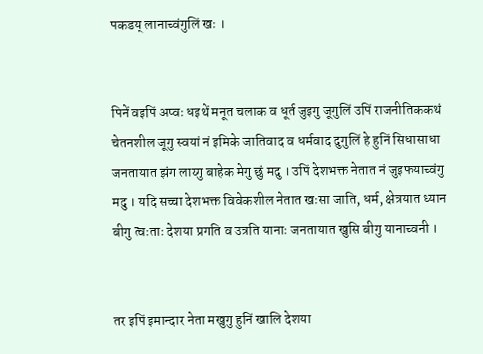पकडय् लानाच्वंगुलिं खः ।


पिनें वइपिं अप्वः धइथें मनूत चलाक व धूर्त जुइगु जूगुलिं उपिं राजनीतिककथं चेतनशील जूगु स्वयां नं इमिके जातिवाद व धर्मवाद दुगुलिं हे हुनिं सिधासाधा जनतायात झंग लाय्गु बाहेक मेगु छुं मदु । उपिं देशभक्त नेतात नं जुइफयाच्वंगु मदु । यदि सच्चा देशभक्त विवेकशील नेतात खःसा जाति, धर्म, क्षेत्रयात ध्यान बीगु त्वःताः देशया प्रगति व उत्रति यानाः जनतायात खुसि बीगु यानाच्वनी ।


तर इपिं इमान्दार नेता मखुगु हुनिं खालि देशया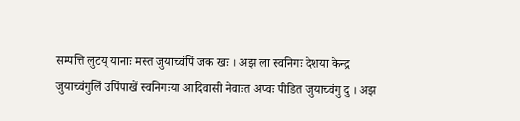सम्पत्ति लुटय् यानाः मस्त जुयाच्वंपिं जक खः । अझ ला स्वनिगः देशया केन्द्र जुयाच्वंगुलिं उपिंपाखें स्वनिगःया आदिवासी नेवाःत अप्वः पीडित जुयाच्वंगु दु । अझ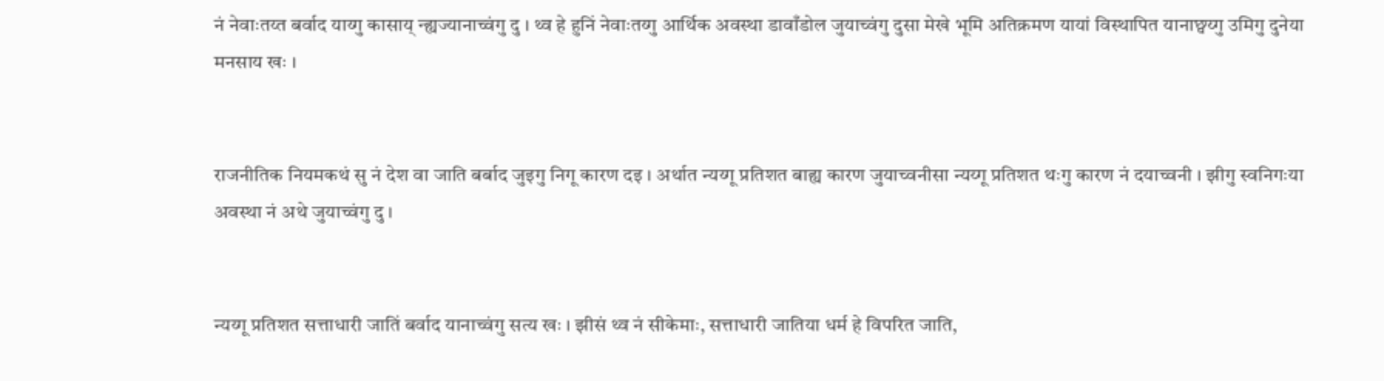नं नेवाःतय्त बर्वाद याय्गु कासाय् न्ह्यज्यानाच्वंगु दु । थ्व हे हुनिं नेवाःतय्गु आर्थिक अवस्था डावाँडोल जुयाच्वंगु दुसा मेखे भूमि अतिक्रमण यायां विस्थापित यानाछ्वय्गु उमिगु दुनेया मनसाय खः ।


राजनीतिक नियमकथं सु नं देश वा जाति बर्बाद जुइगु निगू कारण दइ । अर्थात न्यय्गू प्रतिशत बाह्य कारण जुयाच्वनीसा न्यय्गू प्रतिशत थःगु कारण नं दयाच्वनी । झीगु स्वनिगःया अवस्था नं अथे जुयाच्वंगु दु ।


न्यय्गू प्रतिशत सत्ताधारी जातिं बर्वाद यानाच्वंगु सत्य खः । झीसं थ्व नं सीकेमाः, सत्ताधारी जातिया धर्म हे विपरित जाति,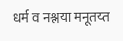धर्म व नश्लया मनूतय्त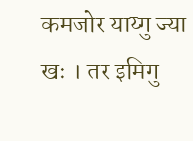कमजोर याय्गु ज्या खः । तर इमिगु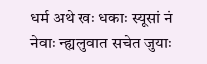धर्म अथे खः धकाः स्यूसां नं नेवाः न्ह्यलुवात सचेत जुयाः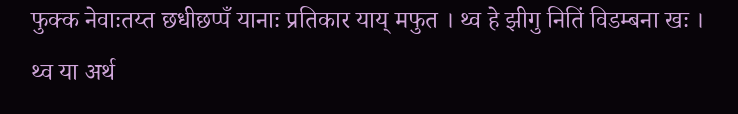फुक्क नेवाःतय्त छधीछप्पँ यानाः प्रतिकार याय् मफुत । थ्व हे झीगु नितिं विडम्बना खः । थ्व या अर्थ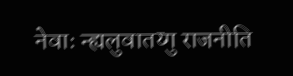नेवाः न्ह्यलुवातय्गु राजनीति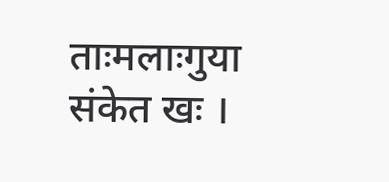ताःमलाःगुया संकेत खः ।